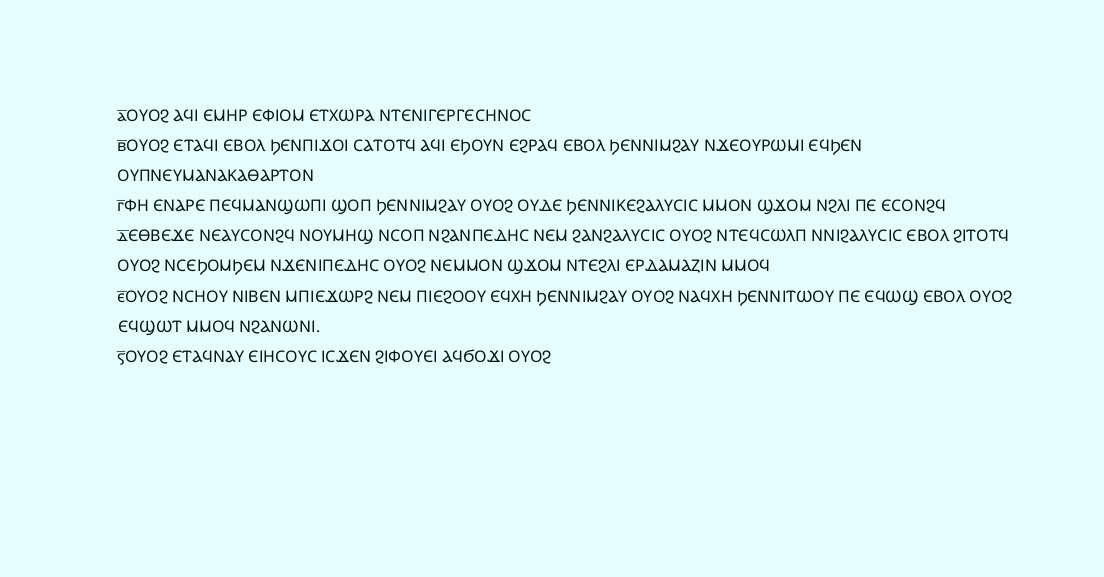ⲁ̅ⲞⲨⲞϨ ⲀϤⲒ ⲈⲘⲎⲢ ⲈⲪⲒⲞⲘ ⲈⲦⲬⲰⲢⲀ ⲚⲦⲈⲚⲒⲄⲈⲢⲄⲈⲤⲎⲚⲞⲤ
ⲃ̅ⲞⲨⲞϨ ⲈⲦⲀϤⲒ ⲈⲂⲞⲖ ϦⲈⲚⲠⲒϪⲞⲒ ⲤⲀⲦⲞⲦϤ ⲀϤⲒ ⲈϦⲞⲨⲚ ⲈϨⲢⲀϤ ⲈⲂⲞⲖ ϦⲈⲚⲚⲒⲘϨⲀⲨ ⲚϪⲈⲞⲨⲢⲰⲘⲒ ⲈϤϦⲈⲚ ⲞⲨⲠⲚⲈⲨⲘⲀⲚⲀⲔⲀⲐⲀⲢⲦⲞⲚ
ⲅ̅ⲪⲎ ⲈⲚⲀⲢⲈ ⲠⲈϤⲘⲀⲚϢⲰⲠⲒ ϢⲞⲠ ϦⲈⲚⲚⲒⲘϨⲀⲨ ⲞⲨⲞϨ ⲞⲨⲆⲈ ϦⲈⲚⲚⲒⲔⲈϨⲀⲖⲨⲤⲒⲤ ⲘⲘⲞⲚ ϢϪⲞⲘ ⲚϨⲖⲒ ⲠⲈ ⲈⲤⲞⲚϨϤ
ⲇ̅ⲈⲐⲂⲈϪⲈ ⲚⲈⲀⲨⲤⲞⲚϨϤ ⲚⲞⲨⲘⲎϢ ⲚⲤⲞⲠ ⲚϨⲀⲚⲠⲈⲆⲎⲤ ⲚⲈⲘ ϨⲀⲚϨⲀⲖⲨⲤⲒⲤ ⲞⲨⲞϨ ⲚⲦⲈϤⲤⲰⲖⲠ ⲚⲚⲒϨⲀⲖⲨⲤⲒⲤ ⲈⲂⲞⲖ ϨⲒⲦⲞⲦϤ ⲞⲨⲞϨ ⲚⲤⲈϦⲞⲘϦⲈⲘ ⲚϪⲈⲚⲒⲠⲈⲆⲎⲤ ⲞⲨⲞϨ ⲚⲈⲘⲘⲞⲚ ϢϪⲞⲘ ⲚⲦⲈϨⲖⲒ ⲈⲢⲆⲀⲘⲀⲌⲒⲚ ⲘⲘⲞϤ
ⲉ̅ⲞⲨⲞϨ ⲚⲤⲎⲞⲨ ⲚⲒⲂⲈⲚ ⲘⲠⲒⲈϪⲰⲢϨ ⲚⲈⲘ ⲠⲒⲈϨⲞⲞⲨ ⲈϤⲬⲎ ϦⲈⲚⲚⲒⲘϨⲀⲨ ⲞⲨⲞϨ ⲚⲀϤⲬⲎ ϦⲈⲚⲚⲒⲦⲰⲞⲨ ⲠⲈ ⲈϤⲰϢ ⲈⲂⲞⲖ ⲞⲨⲞϨ ⲈϤϢⲰⲦ ⲘⲘⲞϤ ⲚϨⲀⲚⲰⲚⲒ.
ⲋ̅ⲞⲨⲞϨ ⲈⲦⲀϤⲚⲀⲨ ⲈⲒⲎⲤⲞⲨⲤ ⲒⲤϪⲈⲚ ϨⲒⲪⲞⲨⲈⲒ ⲀϤϬⲞϪⲒ ⲞⲨⲞϨ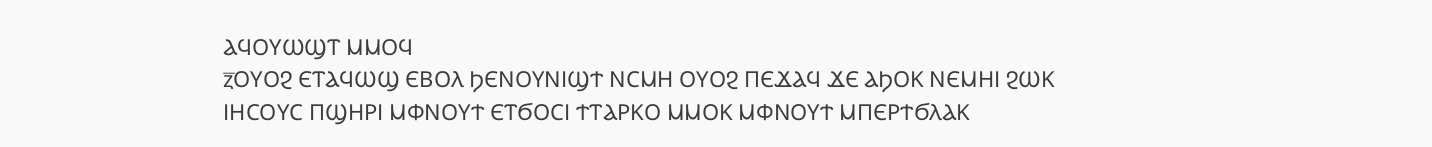ⲀϤⲞⲨⲰϢⲦ ⲘⲘⲞϤ
ⲍ̅ⲞⲨⲞϨ ⲈⲦⲀϤⲰϢ ⲈⲂⲞⲖ ϦⲈⲚⲞⲨⲚⲒϢϮ ⲚⲤⲘⲎ ⲞⲨⲞϨ ⲠⲈϪⲀϤ ϪⲈ ⲀϦⲞⲔ ⲚⲈⲘⲎⲒ ϨⲰⲔ ⲒⲎⲤⲞⲨⲤ ⲠϢⲎⲢⲒ ⲘⲪⲚⲞⲨϮ ⲈⲦϬⲞⲤⲒ ϮⲦⲀⲢⲔⲞ ⲘⲘⲞⲔ ⲘⲪⲚⲞⲨϮ ⲘⲠⲈⲢϮϬⲖⲀⲔ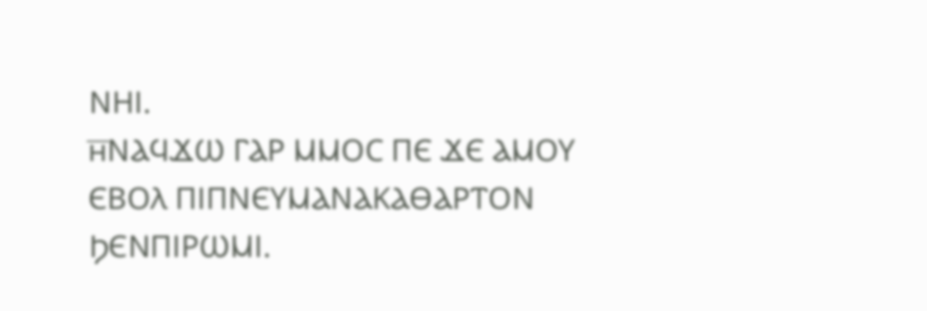ⲚⲎⲒ.
ⲏ̅ⲚⲀϤϪⲰ ⲄⲀⲢ ⲘⲘⲞⲤ ⲠⲈ ϪⲈ ⲀⲘⲞⲨ ⲈⲂⲞⲖ ⲠⲒⲠⲚⲈⲨⲘⲀⲚⲀⲔⲀⲐⲀⲢⲦⲞⲚ ϦⲈⲚⲠⲒⲢⲰⲘⲒ.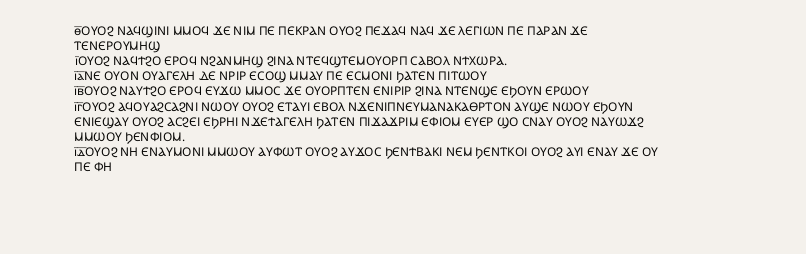ⲑ̅ⲞⲨⲞϨ ⲚⲀϤϢⲒⲚⲒ ⲘⲘⲞϤ ϪⲈ ⲚⲒⲘ ⲠⲈ ⲠⲈⲔⲢⲀⲚ ⲞⲨⲞϨ ⲠⲈϪⲀϤ ⲚⲀϤ ϪⲈ ⲖⲈⲄⲒⲰⲚ ⲠⲈ ⲠⲀⲢⲀⲚ ϪⲈ ⲦⲈⲚⲈⲢⲞⲨⲘⲎϢ
ⲓ̅ⲞⲨⲞϨ ⲚⲀϤϮϨⲞ ⲈⲢⲞϤ ⲚϨⲀⲚⲘⲎϢ ϨⲒⲚⲀ ⲚⲦⲈϤϢⲦⲈⲘⲞⲨⲞⲢⲠ ⲤⲀⲂⲞⲖ ⲚϮⲬⲰⲢⲀ.
ⲓ̅ⲁ̅ⲚⲈ ⲞⲨⲞⲚ ⲞⲨⲀⲄⲈⲖⲎ ⲆⲈ ⲚⲢⲒⲢ ⲈⲤⲞϢ ⲘⲘⲀⲨ ⲠⲈ ⲈⲤⲘⲞⲚⲒ ϦⲀⲦⲈⲚ ⲠⲒⲦⲰⲞⲨ
ⲓ̅ⲃ̅ⲞⲨⲞϨ ⲚⲀⲨϮϨⲞ ⲈⲢⲞϤ ⲈⲨϪⲰ ⲘⲘⲞⲤ ϪⲈ ⲞⲨⲞⲢⲠⲦⲈⲚ ⲈⲚⲒⲢⲒⲢ ϨⲒⲚⲀ ⲚⲦⲈⲚϢⲈ ⲈϦⲞⲨⲚ ⲈⲢⲰⲞⲨ
ⲓ̅ⲅ̅ⲞⲨⲞϨ ⲀϤⲞⲨⲀϨⲤⲀϨⲚⲒ ⲚⲰⲞⲨ ⲞⲨⲞϨ ⲈⲦⲀⲨⲒ ⲈⲂⲞⲖ ⲚϪⲈⲚⲒⲠⲚⲈⲨⲘⲀⲚⲀⲔⲀⲐⲢⲦⲞⲚ ⲀⲨϢⲈ ⲚⲰⲞⲨ ⲈϦⲞⲨⲚ ⲈⲚⲒⲈϢⲀⲨ ⲞⲨⲞϨ ⲀⲤϨⲈⲒ ⲈϦⲢⲎⲒ ⲚϪⲈϮⲀⲄⲈⲖⲎ ϦⲀⲦⲈⲚ ⲠⲒϪⲀϪⲢⲒⲘ ⲈⲪⲒⲞⲘ ⲈⲨⲈⲢ ϢⲞ ⲤⲚⲀⲨ ⲞⲨⲞϨ ⲚⲀⲨⲰϪϨ ⲘⲘⲰⲞⲨ ϦⲈⲚⲪⲒⲞⲘ.
ⲓ̅ⲇ̅ⲞⲨⲞϨ ⲚⲎ ⲈⲚⲀⲨⲘⲞⲚⲒ ⲘⲘⲰⲞⲨ ⲀⲨⲪⲰⲦ ⲞⲨⲞϨ ⲀⲨϪⲞⲤ ϦⲈⲚϮⲂⲀⲔⲒ ⲚⲈⲘ ϦⲈⲚⲦⲔⲞⲒ ⲞⲨⲞϨ ⲀⲨⲒ ⲈⲚⲀⲨ ϪⲈ ⲞⲨ ⲠⲈ ⲪⲎ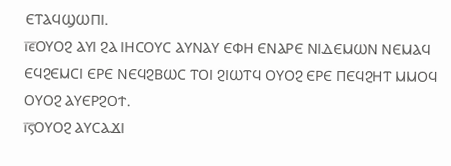ⲈⲦⲀϤϢⲰⲠⲒ.
ⲓ̅ⲉ̅ⲞⲨⲞϨ ⲀⲨⲒ ϨⲀ ⲒⲎⲤⲞⲨⲤ ⲀⲨⲚⲀⲨ ⲈⲪⲎ ⲈⲚⲀⲢⲈ ⲚⲒⲆⲈⲘⲰⲚ ⲚⲈⲘⲀϤ ⲈϤϨⲈⲘⲤⲒ ⲈⲢⲈ ⲚⲈϤϨⲂⲰⲤ ⲦⲞⲒ ϨⲒⲰⲦϤ ⲞⲨⲞϨ ⲈⲢⲈ ⲠⲈϤϨⲎⲦ ⲘⲘⲞϤ ⲞⲨⲞϨ ⲀⲨⲈⲢϨⲞϮ.
ⲓ̅ⲋ̅ⲞⲨⲞϨ ⲀⲨⲤⲀϪⲒ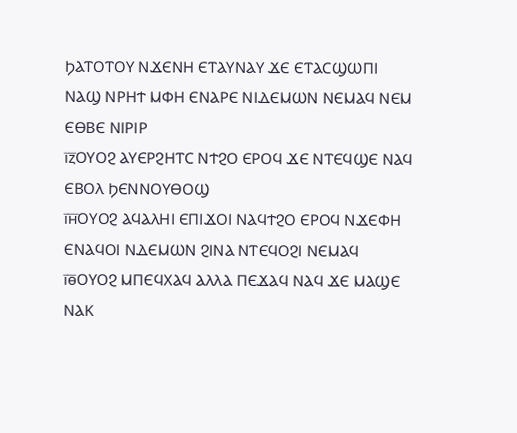ϦⲀⲦⲞⲦⲞⲨ ⲚϪⲈⲚⲎ ⲈⲦⲀⲨⲚⲀⲨ ϪⲈ ⲈⲦⲀⲤϢⲰⲠⲒ ⲚⲀϢ ⲚⲢⲎϮ ⲘⲪⲎ ⲈⲚⲀⲢⲈ ⲚⲒⲆⲈⲘⲰⲚ ⲚⲈⲘⲀϤ ⲚⲈⲘ ⲈⲐⲂⲈ ⲚⲒⲢⲒⲢ
ⲓ̅ⲍ̅ⲞⲨⲞϨ ⲀⲨⲈⲢϨⲎⲦⲤ ⲚϮϨⲞ ⲈⲢⲞϤ ϪⲈ ⲚⲦⲈϤϢⲈ ⲚⲀϤ ⲈⲂⲞⲖ ϦⲈⲚⲚⲞⲨⲐⲞϢ
ⲓ̅ⲏ̅ⲞⲨⲞϨ ⲀϤⲀⲖⲎⲒ ⲈⲠⲒϪⲞⲒ ⲚⲀϤϮϨⲞ ⲈⲢⲞϤ ⲚϪⲈⲪⲎ ⲈⲚⲀϤⲞⲒ ⲚⲆⲈⲘⲰⲚ ϨⲒⲚⲀ ⲚⲦⲈϤⲞϨⲒ ⲚⲈⲘⲀϤ
ⲓ̅ⲑ̅ⲞⲨⲞϨ ⲘⲠⲈϤⲬⲀϤ ⲀⲖⲖⲀ ⲠⲈϪⲀϤ ⲚⲀϤ ϪⲈ ⲘⲀϢⲈ ⲚⲀⲔ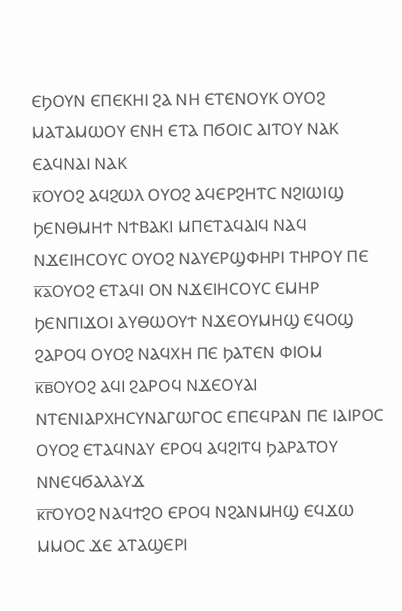ⲈϦⲞⲨⲚ ⲈⲠⲈⲔⲎⲒ ϨⲀ ⲚⲎ ⲈⲦⲈⲚⲞⲨⲔ ⲞⲨⲞϨ ⲘⲀⲦⲀⲘⲰⲞⲨ ⲈⲚⲎ ⲈⲦⲀ ⲠϬⲞⲒⲤ ⲀⲒⲦⲞⲨ ⲚⲀⲔ ⲈⲀϤⲚⲀⲒ ⲚⲀⲔ
ⲕ̅ⲞⲨⲞϨ ⲀϤϨⲰⲖ ⲞⲨⲞϨ ⲀϤⲈⲢϨⲎⲦⲤ ⲚϨⲒⲰⲒϢ ϦⲈⲚⲐⲘⲎϮ ⲚϮⲂⲀⲔⲒ ⲘⲠⲈⲦⲀϤⲀⲒϤ ⲚⲀϤ ⲚϪⲈⲒⲎⲤⲞⲨⲤ ⲞⲨⲞϨ ⲚⲀⲨⲈⲢϢⲪⲎⲢⲒ ⲦⲎⲢⲞⲨ ⲠⲈ
ⲕ̅ⲁ̅ⲞⲨⲞϨ ⲈⲦⲀϤⲒ ⲞⲚ ⲚϪⲈⲒⲎⲤⲞⲨⲤ ⲈⲘⲎⲢ ϦⲈⲚⲠⲒϪⲞⲒ ⲀⲨⲐⲰⲞⲨϮ ⲚϪⲈⲞⲨⲘⲎϢ ⲈϤⲞϢ ϨⲀⲢⲞϤ ⲞⲨⲞϨ ⲚⲀϤⲬⲎ ⲠⲈ ϦⲀⲦⲈⲚ ⲪⲒⲞⲘ
ⲕ̅ⲃ̅ⲞⲨⲞϨ ⲀϤⲒ ϨⲀⲢⲞϤ ⲚϪⲈⲞⲨⲀⲒ ⲚⲦⲈⲚⲒⲀⲢⲬⲎⲤⲨⲚⲀⲄⲰⲄⲞⲤ ⲈⲠⲈϤⲢⲀⲚ ⲠⲈ ⲒⲀⲒⲢⲞⲤ ⲞⲨⲞϨ ⲈⲦⲀϤⲚⲀⲨ ⲈⲢⲞϤ ⲀϤϨⲒⲦϤ ϦⲀⲢⲀⲦⲞⲨ ⲚⲚⲈϤϬⲀⲖⲀⲨϪ
ⲕ̅ⲅ̅ⲞⲨⲞϨ ⲚⲀϤϮϨⲞ ⲈⲢⲞϤ ⲚϨⲀⲚⲘⲎϢ ⲈϤϪⲰ ⲘⲘⲞⲤ ϪⲈ ⲀⲦⲀϢⲈⲢⲒ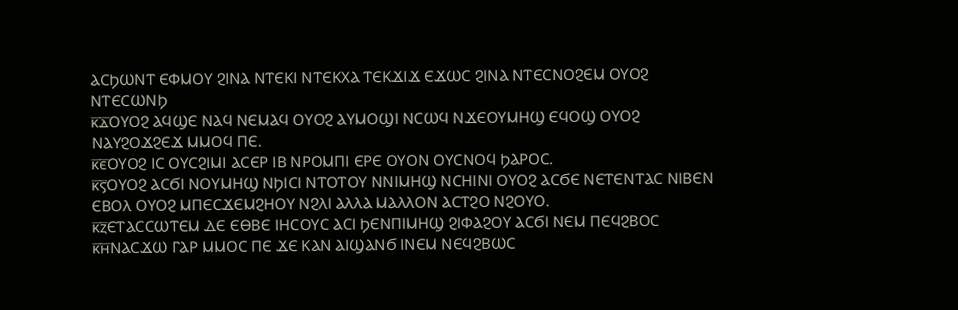ⲀⲤϦⲰⲚⲦ ⲈⲪⲘⲞⲨ ϨⲒⲚⲀ ⲚⲦⲈⲔⲒ ⲚⲦⲈⲔⲬⲀ ⲦⲈⲔϪⲒϪ ⲈϪⲰⲤ ϨⲒⲚⲀ ⲚⲦⲈⲤⲚⲞϨⲈⲘ ⲞⲨⲞϨ ⲚⲦⲈⲤⲰⲚϦ
ⲕ̅ⲇ̅ⲞⲨⲞϨ ⲀϤϢⲈ ⲚⲀϤ ⲚⲈⲘⲀϤ ⲞⲨⲞϨ ⲀⲨⲘⲞϢⲒ ⲚⲤⲰϤ ⲚϪⲈⲞⲨⲘⲎϢ ⲈϤⲞϢ ⲞⲨⲞϨ ⲚⲀⲨϨⲞϪϨⲈϪ ⲘⲘⲞϤ ⲠⲈ.
ⲕ̅ⲉ̅ⲞⲨⲞϨ ⲒⲤ ⲞⲨⲤϨⲒⲘⲒ ⲀⲤⲈⲢ ⲒⲂ ⲚⲢⲞⲘⲠⲒ ⲈⲢⲈ ⲞⲨⲞⲚ ⲞⲨⲤⲚⲞϤ ϦⲀⲢⲞⲤ.
ⲕ̅ⲋ̅ⲞⲨⲞϨ ⲀⲤϬⲒ ⲚⲞⲨⲘⲎϢ ⲚϦⲒⲤⲒ ⲚⲦⲞⲦⲞⲨ ⲚⲚⲒⲘⲎϢ ⲚⲤⲎⲒⲚⲒ ⲞⲨⲞϨ ⲀⲤϬⲈ ⲚⲈⲦⲈⲚⲦⲀⲤ ⲚⲒⲂⲈⲚ ⲈⲂⲞⲖ ⲞⲨⲞϨ ⲘⲠⲈⲤϪⲈⲘϨⲎⲞⲨ ⲚϨⲖⲒ ⲀⲖⲖⲀ ⲘⲀⲖⲖⲞⲚ ⲀⲤⲦϨⲞ ⲚϨⲞⲨⲞ.
ⲕ̅ⲍ̅ⲈⲦⲀⲤⲤⲰⲦⲈⲘ ⲆⲈ ⲈⲐⲂⲈ ⲒⲎⲤⲞⲨⲤ ⲀⲤⲒ ϦⲈⲚⲠⲒⲘⲎϢ ϨⲒⲪⲀϨⲞⲨ ⲀⲤϬⲒ ⲚⲈⲘ ⲠⲈϤϨⲂⲞⲤ
ⲕ̅ⲏ̅ⲚⲀⲤϪⲰ ⲄⲀⲢ ⲘⲘⲞⲤ ⲠⲈ ϪⲈ ⲔⲀⲚ ⲀⲒϢⲀⲚϬ ⲒⲚⲈⲘ ⲚⲈϤϨⲂⲰⲤ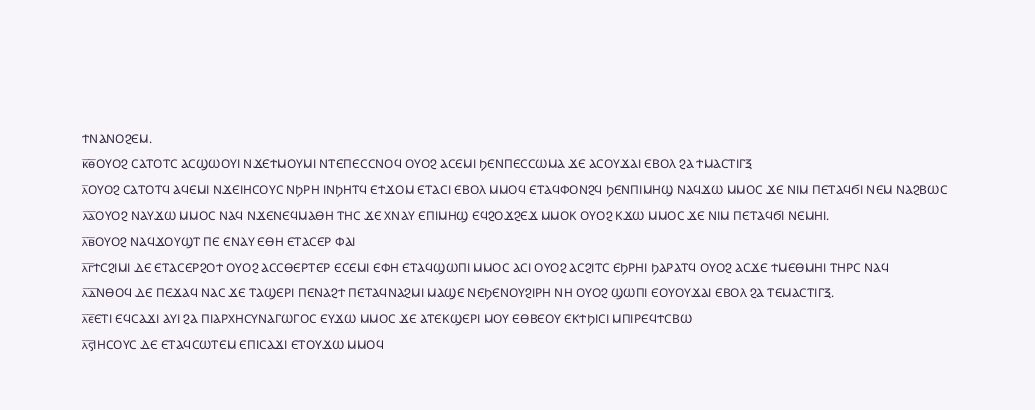ϮⲚⲀⲚⲞϨⲈⲘ.
ⲕ̅ⲑ̅ⲞⲨⲞϨ ⲤⲀⲦⲞⲦⲤ ⲀⲤϢⲰⲞⲨⲒ ⲚϪⲈϮⲘⲞⲨⲘⲒ ⲚⲦⲈⲠⲈⲤⲤⲚⲞϤ ⲞⲨⲞϨ ⲀⲤⲈⲘⲒ ϦⲈⲚⲠⲈⲤⲤⲰⲘⲀ ϪⲈ ⲀⲤⲞⲨϪⲀⲒ ⲈⲂⲞⲖ ϨⲀ ϮⲘⲀⲤⲦⲒⲄⲜ
ⲗ̅ⲞⲨⲞϨ ⲤⲀⲦⲞⲦϤ ⲀϤⲈⲘⲒ ⲚϪⲈⲒⲎⲤⲞⲨⲤ ⲚϦⲢⲎ ⲒⲚϦⲎⲦϤ ⲈϮϪⲞⲘ ⲈⲦⲀⲤⲒ ⲈⲂⲞⲖ ⲘⲘⲞϤ ⲈⲦⲀϤⲪⲞⲚϨϤ ϦⲈⲚⲠⲒⲘⲎϢ ⲚⲀϤϪⲰ ⲘⲘⲞⲤ ϪⲈ ⲚⲒⲘ ⲠⲈⲦⲀϤϬⲒ ⲚⲈⲘ ⲚⲀϨⲂⲰⲤ
ⲗ̅ⲁ̅ⲞⲨⲞϨ ⲚⲀⲨϪⲰ ⲘⲘⲞⲤ ⲚⲀϤ ⲚϪⲈⲚⲈϤⲘⲀⲐⲎ ⲦⲎⲤ ϪⲈ ⲬⲚⲀⲨ ⲈⲠⲒⲘⲎϢ ⲈϤϨⲞϪϨⲈϪ ⲘⲘⲞⲔ ⲞⲨⲞϨ ⲔϪⲰ ⲘⲘⲞⲤ ϪⲈ ⲚⲒⲘ ⲠⲈⲦⲀϤϬⲒ ⲚⲈⲘⲎⲒ.
ⲗ̅ⲃ̅ⲞⲨⲞϨ ⲚⲀϤϪⲞⲨϢⲦ ⲠⲈ ⲈⲚⲀⲨ ⲈⲐⲎ ⲈⲦⲀⲤⲈⲢ ⲪⲀⲒ
ⲗ̅ⲅ̅ϮⲤϨⲒⲘⲒ ⲆⲈ ⲈⲦⲀⲤⲈⲢϨⲞϮ ⲞⲨⲞϨ ⲀⲤⲤⲐⲈⲢⲦⲈⲢ ⲈⲤⲈⲘⲒ ⲈⲪⲎ ⲈⲦⲀϤϢⲰⲠⲒ ⲘⲘⲞⲤ ⲀⲤⲒ ⲞⲨⲞϨ ⲀⲤϨⲒⲦⲤ ⲈϦⲢⲎⲒ ϦⲀⲢⲀⲦϤ ⲞⲨⲞϨ ⲀⲤϪⲈ ϮⲘⲈⲐⲘⲎⲒ ⲦⲎⲢⲤ ⲚⲀϤ
ⲗ̅ⲇ̅ⲚⲐⲞϤ ⲆⲈ ⲠⲈϪⲀϤ ⲚⲀⲤ ϪⲈ ⲦⲀϢⲈⲢⲒ ⲠⲈⲚⲀϨϮ ⲠⲈⲦⲀϤⲚⲀϨⲘⲒ ⲘⲀϢⲈ ⲚⲈϦⲈⲚⲞⲨϨⲒⲢⲎ ⲚⲎ ⲞⲨⲞϨ ϢⲰⲠⲒ ⲈⲞⲨⲞⲨϪⲀⲒ ⲈⲂⲞⲖ ϨⲀ ⲦⲈⲘⲀⲤⲦⲒⲄⲜ.
ⲗ̅ⲉ̅ⲈⲦⲒ ⲈϤⲤⲀϪⲒ ⲀⲨⲒ ϨⲀ ⲠⲒⲀⲢⲬⲎⲤⲨⲚⲀⲄⲰⲄⲞⲤ ⲈⲨϪⲰ ⲘⲘⲞⲤ ϪⲈ ⲀⲦⲈⲔϢⲈⲢⲒ ⲘⲞⲨ ⲈⲐⲂⲈⲞⲨ ⲈⲔϮϦⲒⲤⲒ ⲘⲠⲒⲢⲈϤϮⲤⲂⲰ
ⲗ̅ⲋ̅ⲒⲎⲤⲞⲨⲤ ⲆⲈ ⲈⲦⲀϤⲤⲰⲦⲈⲘ ⲈⲠⲒⲤⲀϪⲒ ⲈⲦⲞⲨϪⲰ ⲘⲘⲞϤ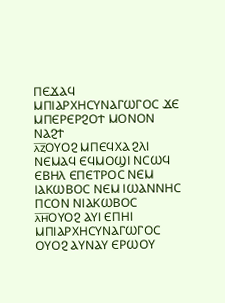ⲠⲈϪⲀϤ ⲘⲠⲒⲀⲢⲬⲎⲤⲨⲚⲀⲄⲰⲄⲞⲤ ϪⲈ ⲘⲠⲈⲢⲈⲢϨⲞϮ ⲘⲞⲚⲞⲚ ⲚⲀϨϮ
ⲗ̅ⲍ̅ⲞⲨⲞϨ ⲘⲠⲈϤⲬⲀ ϨⲖⲒ ⲚⲈⲘⲀϤ ⲈϤⲘⲞϢⲒ ⲚⲤⲰϤ ⲈⲂⲎⲖ ⲈⲠⲈⲦⲢⲞⲤ ⲚⲈⲘ ⲒⲀⲔⲰⲂⲞⲤ ⲚⲈⲘ ⲒⲰⲀⲚⲚⲎⲤ ⲠⲤⲞⲚ ⲚⲒⲀⲔⲰⲂⲞⲤ
ⲗ̅ⲏ̅ⲞⲨⲞϨ ⲀⲨⲒ ⲈⲠⲎⲒ ⲘⲠⲒⲀⲢⲬⲎⲤⲨⲚⲀⲄⲰⲄⲞⲤ ⲞⲨⲞϨ ⲀⲨⲚⲀⲨ ⲈⲢⲰⲞⲨ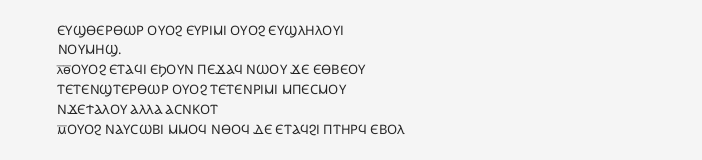ⲈⲨϢⲐⲈⲢⲐⲰⲢ ⲞⲨⲞϨ ⲈⲨⲢⲒⲘⲒ ⲞⲨⲞϨ ⲈⲨϢⲖⲎⲖⲞⲨⲒ ⲚⲞⲨⲘⲎϢ.
ⲗ̅ⲑ̅ⲞⲨⲞϨ ⲈⲦⲀϤⲒ ⲈϦⲞⲨⲚ ⲠⲈϪⲀϤ ⲚⲰⲞⲨ ϪⲈ ⲈⲐⲂⲈⲞⲨ ⲦⲈⲦⲈⲚϢⲦⲈⲢⲐⲰⲢ ⲞⲨⲞϨ ⲦⲈⲦⲈⲚⲢⲒⲘⲒ ⲘⲠⲈⲤⲘⲞⲨ ⲚϪⲈϮⲀⲖⲞⲨ ⲀⲖⲖⲀ ⲀⲤⲚⲔⲞⲦ
ⲙ̅ⲞⲨⲞϨ ⲚⲀⲨⲤⲰⲂⲒ ⲘⲘⲞϤ ⲚⲐⲞϤ ⲆⲈ ⲈⲦⲀϤϨⲒ ⲠⲦⲎⲢϤ ⲈⲂⲞⲖ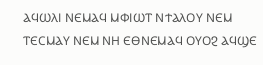ⲀϤⲰⲖⲒ ⲚⲈⲘⲀϤ ⲘⲪⲒⲰⲦ ⲚϮⲀⲖⲞⲨ ⲚⲈⲘ ⲦⲈⲤⲘⲀⲨ ⲚⲈⲘ ⲚⲎ ⲈⲐⲚⲈⲘⲀϤ ⲞⲨⲞϨ ⲀϤϢⲈ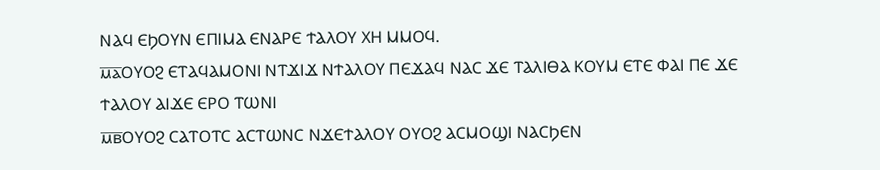ⲚⲀϤ ⲈϦⲞⲨⲚ ⲈⲠⲒⲘⲀ ⲈⲚⲀⲢⲈ ϮⲀⲖⲞⲨ ⲬⲎ ⲘⲘⲞϤ.
ⲙ̅ⲁ̅ⲞⲨⲞϨ ⲈⲦⲀϤⲀⲘⲞⲚⲒ ⲚⲦϪⲒϪ ⲚϮⲀⲖⲞⲨ ⲠⲈϪⲀϤ ⲚⲀⲤ ϪⲈ ⲦⲀⲖⲒⲐⲀ ⲔⲞⲨⲘ ⲈⲦⲈ ⲪⲀⲒ ⲠⲈ ϪⲈ ϮⲀⲖⲞⲨ ⲀⲒϪⲈ ⲈⲢⲞ ⲦⲰⲚⲒ
ⲙ̅ⲃ̅ⲞⲨⲞϨ ⲤⲀⲦⲞⲦⲤ ⲀⲤⲦⲰⲚⲤ ⲚϪⲈϮⲀⲖⲞⲨ ⲞⲨⲞϨ ⲀⲤⲘⲞϢⲒ ⲚⲀⲤϦⲈⲚ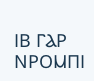ⲒⲂ ⲄⲀⲢ ⲚⲢⲞⲘⲠⲒ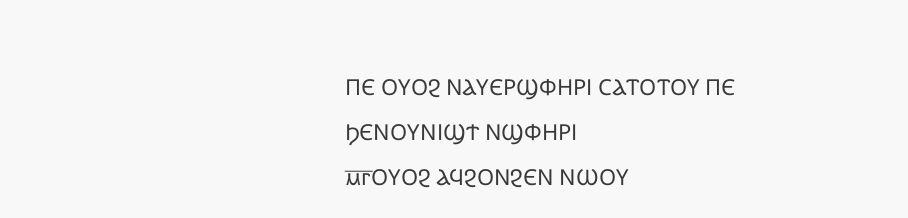ⲠⲈ ⲞⲨⲞϨ ⲚⲀⲨⲈⲢϢⲪⲎⲢⲒ ⲤⲀⲦⲞⲦⲞⲨ ⲠⲈ ϦⲈⲚⲞⲨⲚⲒϢϮ ⲚϢⲪⲎⲢⲒ
ⲙ̅ⲅ̅ⲞⲨⲞϨ ⲀϤϨⲞⲚϨⲈⲚ ⲚⲰⲞⲨ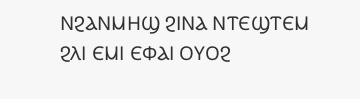ⲚϨⲀⲚⲘⲎϢ ϨⲒⲚⲀ ⲚⲦⲈϢⲦⲈⲘ ϨⲖⲒ ⲈⲘⲒ ⲈⲪⲀⲒ ⲞⲨⲞϨ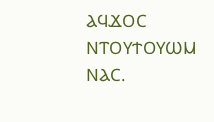ⲀϤϪⲞⲤ ⲚⲦⲞⲨϮⲞⲨⲰⲘ ⲚⲀⲤ.